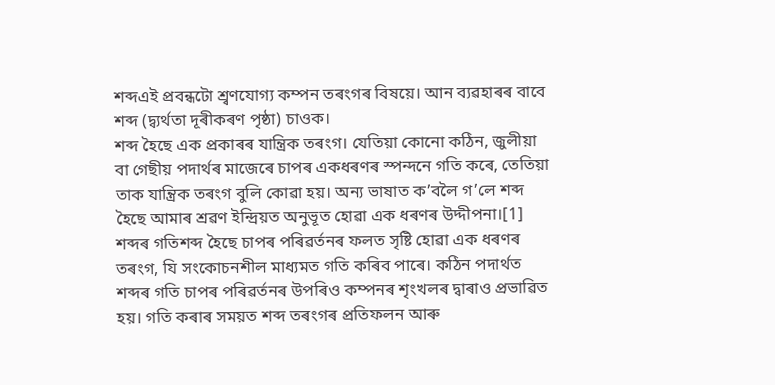শব্দএই প্ৰবন্ধটো শ্ৰ্ৱণযোগ্য কম্পন তৰংগৰ বিষয়ে। আন ব্যৱহাৰৰ বাবে শব্দ (দ্ব্যৰ্থতা দূৰীকৰণ পৃষ্ঠা) চাওক।
শব্দ হৈছে এক প্ৰকাৰৰ যান্ত্ৰিক তৰংগ। যেতিয়া কোনো কঠিন, জুলীয়া বা গেছীয় পদাৰ্থৰ মাজেৰে চাপৰ একধৰণৰ স্পন্দনে গতি কৰে, তেতিয়া তাক যান্ত্ৰিক তৰংগ বুলি কোৱা হয়। অন্য ভাষাত ক’বলৈ গ’লে শব্দ হৈছে আমাৰ শ্ৰৱণ ইন্দ্ৰিয়ত অনুভূত হোৱা এক ধৰণৰ উদ্দীপনা।[1] শব্দৰ গতিশব্দ হৈছে চাপৰ পৰিৱৰ্তনৰ ফলত সৃষ্টি হোৱা এক ধৰণৰ তৰংগ, যি সংকোচনশীল মাধ্যমত গতি কৰিব পাৰে। কঠিন পদাৰ্থত শব্দৰ গতি চাপৰ পৰিৱৰ্তনৰ উপৰিও কম্পনৰ শৃংখলৰ দ্বাৰাও প্ৰভাৱিত হয়। গতি কৰাৰ সময়ত শব্দ তৰংগৰ প্ৰতিফলন আৰু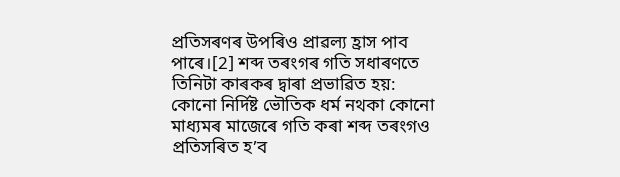প্ৰতিসৰণৰ উপৰিও প্ৰাৱল্য হ্ৰাস পাব পাৰে।[2] শব্দ তৰংগৰ গতি সধাৰণতে তিনিটা কাৰকৰ দ্বাৰা প্ৰভাৱিত হয়:
কোনো নিৰ্দিষ্ট ভৌতিক ধৰ্ম নথকা কোনো মাধ্যমৰ মাজেৰে গতি কৰা শব্দ তৰংগও প্ৰতিসৰিত হ’ব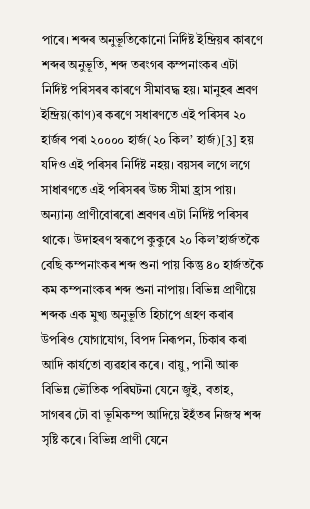পাৰে। শব্দৰ অনুভূতিকোনো নিৰ্দিষ্ট ইন্দ্ৰিয়ৰ কাৰণে শব্দৰ অনুভূতি, শব্দ তৰংগৰ কম্পনাংকৰ এটা নিৰ্দিষ্ট পৰিসৰৰ কাৰণে সীমাবদ্ধ হয়। মানুহৰ শ্ৰবণ ইন্দ্ৰিয়(কাণ)ৰ কৰণে সধাৰণতে এই পৰিসৰ ২০ হাৰ্জৰ পৰা ২০০০০ হাৰ্জ(২০ কিল’ হাৰ্জ)[3] হয় যদিও এই পৰিসৰ নিৰ্দিষ্ট নহয়। বয়সৰ লগে লগে সাধাৰণতে এই পৰিসৰৰ উচ্চ সীমা হ্ৰাস পায়। অন্যান্য প্ৰাণীবোৰৰো শ্ৰবণৰ এটা নিৰ্দিষ্ট পৰিসৰ থাকে। উদাহৰণ স্বৰূপে কুকুৰে ২০ কিল’হাৰ্জতকৈ বেছি কম্পনাংকৰ শব্দ শুনা পায় কিন্তু ৪০ হাৰ্জতকৈ কম কম্পনাংকৰ শব্দ শুনা নাপায়। বিভিন্ন প্ৰাণীয়ে শব্দক এক মুখ্য অনুভূতি হিচাপে গ্ৰহণ কৰাৰ উপৰিও যোগাযোগ, বিপদ নিৰূপন, চিকাৰ কৰা আদি কাৰ্যতো ব্যৱহাৰ কৰে। বায়ু, পানী আৰু বিভিন্ন ভৌতিক পৰিঘটনা যেনে জুই, বতাহ, সাগৰৰ ঢৌ বা ভূমিকম্প আদিয়ে ইহঁতৰ নিজস্ব শব্দ সৃষ্টি কৰে। বিভিন্ন প্ৰাণী যেনে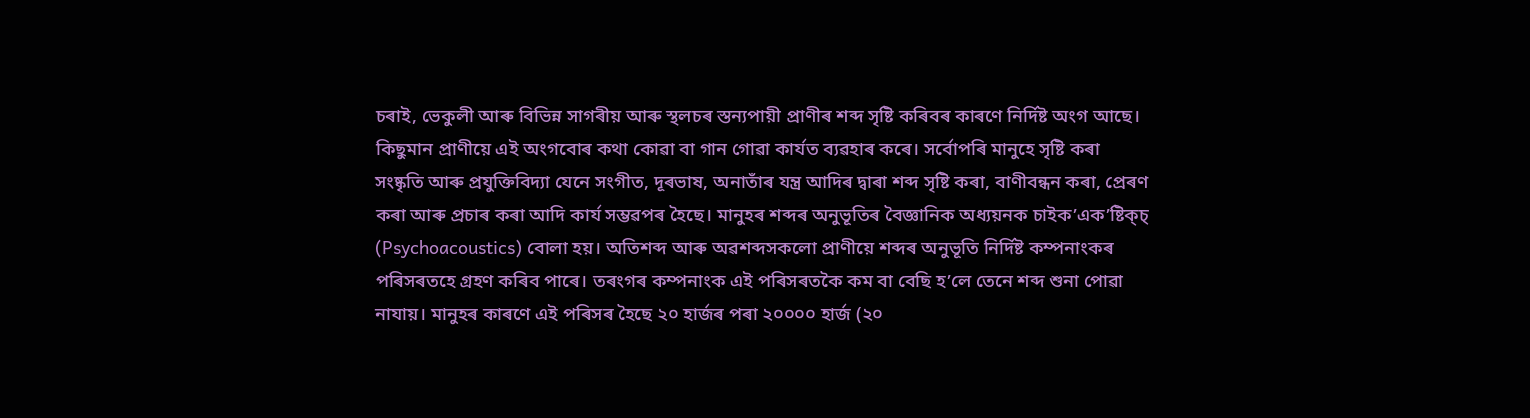চৰাই, ভেকুলী আৰু বিভিন্ন সাগৰীয় আৰু স্থলচৰ স্তন্যপায়ী প্ৰাণীৰ শব্দ সৃষ্টি কৰিবৰ কাৰণে নিৰ্দিষ্ট অংগ আছে। কিছুমান প্ৰাণীয়ে এই অংগবোৰ কথা কোৱা বা গান গোৱা কাৰ্যত ব্যৱহাৰ কৰে। সৰ্বোপৰি মানুহে সৃষ্টি কৰা সংষ্কৃতি আৰু প্ৰযুক্তিবিদ্যা যেনে সংগীত, দূৰভাষ, অনাতাঁৰ যন্ত্ৰ আদিৰ দ্বাৰা শব্দ সৃষ্টি কৰা, বাণীবন্ধন কৰা, প্ৰেৰণ কৰা আৰু প্ৰচাৰ কৰা আদি কাৰ্য সম্ভৱপৰ হৈছে। মানুহৰ শব্দৰ অনুভূতিৰ বৈজ্ঞানিক অধ্যয়নক চাইক’এক’ষ্টিক্চ্ (Psychoacoustics) বোলা হয়। অতিশব্দ আৰু অৱশব্দসকলো প্ৰাণীয়ে শব্দৰ অনুভূতি নিৰ্দিষ্ট কম্পনাংকৰ পৰিসৰতহে গ্ৰহণ কৰিব পাৰে। তৰংগৰ কম্পনাংক এই পৰিসৰতকৈ কম বা বেছি হ’লে তেনে শব্দ শুনা পোৱা নাযায়। মানুহৰ কাৰণে এই পৰিসৰ হৈছে ২০ হাৰ্জৰ পৰা ২০০০০ হাৰ্জ (২০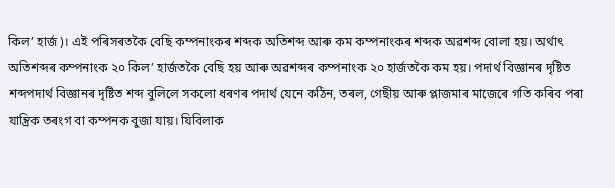কিল’ হাৰ্জ)। এই পৰিসৰতকৈ বেছি কম্পনাংকৰ শব্দক অতিশব্দ আৰু কম কম্পনাংকৰ শব্দক অৱশব্দ বোলা হয়। অৰ্থাৎ অতিশব্দৰ কম্পনাংক ২০ কিল’ হাৰ্জতকৈ বেছি হয় আৰু অৱশব্দৰ কম্পনাংক ২০ হাৰ্জতকৈ কম হয়। পদাৰ্থ বিজ্ঞানৰ দৃষ্টিত শব্দপদাৰ্থ বিজ্ঞানৰ দৃষ্টিত শব্দ বুলিলে সকলো ধৰণৰ পদাৰ্থ যেনে কঠিন, তৰল, গেছীয় আৰু প্লাজমাৰ মাজেৰে গতি কৰিব পৰা যান্ত্ৰিক তৰংগ বা কম্পনক বুজা যায়। যিবিলাক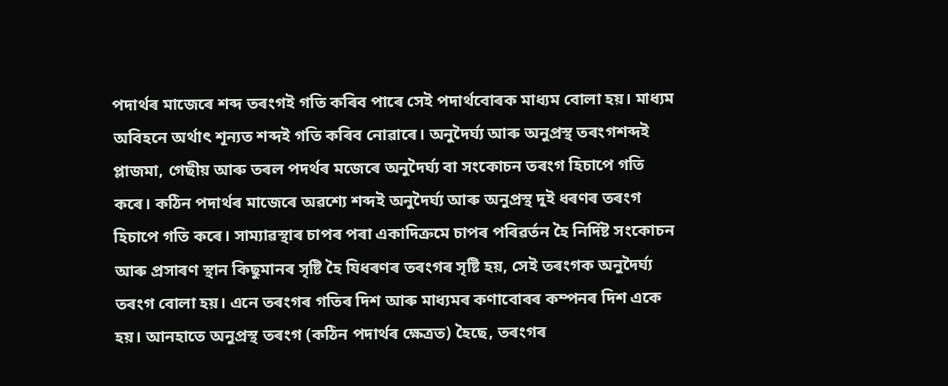পদাৰ্থৰ মাজেৰে শব্দ তৰংগই গতি কৰিব পাৰে সেই পদাৰ্থবোৰক মাধ্যম বোলা হয়। মাধ্যম অবিহনে অৰ্থাৎ শূন্যত শব্দই গতি কৰিব নোৱাৰে। অনুদৈৰ্ঘ্য আৰু অনুপ্ৰস্থ তৰংগশব্দই প্লাজমা, গেছীয় আৰু তৰল পদৰ্থৰ মজেৰে অনুদৈৰ্ঘ্য বা সংকোচন তৰংগ হিচাপে গতি কৰে। কঠিন পদাৰ্থৰ মাজেৰে অৱশ্যে শব্দই অনুদৈৰ্ঘ্য আৰু অনুপ্ৰস্থ দুই ধৰণৰ তৰংগ হিচাপে গতি কৰে। সাম্যাৱস্থাৰ চাপৰ পৰা একাদিক্ৰমে চাপৰ পৰিৱৰ্তন হৈ নিৰ্দিষ্ট সংকোচন আৰু প্ৰসাৰণ স্থান কিছুমানৰ সৃষ্টি হৈ যিধৰণৰ তৰংগৰ সৃষ্টি হয়, সেই তৰংগক অনুদৈৰ্ঘ্য তৰংগ বোলা হয়। এনে তৰংগৰ গতিৰ দিশ আৰু মাধ্যমৰ কণাবোৰৰ কম্পনৰ দিশ একে হয়। আনহাতে অনুপ্ৰস্থ তৰংগ (কঠিন পদাৰ্থৰ ক্ষেত্ৰত) হৈছে, তৰংগৰ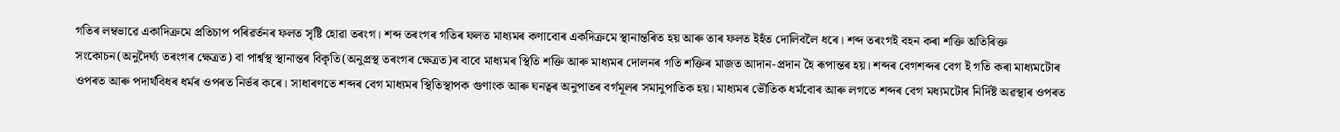গতিৰ লম্বভাৱে একাদিক্ৰমে প্ৰতিচাপ পৰিৱৰ্তনৰ ফলত সৃষ্টি হোৱা তৰংগ। শব্দ তৰংগৰ গতিৰ ফলত মাধ্যমৰ কণাবোৰ একদিক্ৰমে স্থানান্তৰিত হয় আৰু তাৰ ফলত ইহঁত দোলিবলৈ ধৰে। শব্দ তৰংগই বহন কৰা শক্তি অতিৰিক্ত সংকোচন(অনুদৈৰ্ঘ্য তৰংগৰ ক্ষেত্ৰত) বা পাৰ্শ্বস্থ স্থানান্তৰ বিকৃতি(অনুপ্ৰস্থ তৰংগৰ ক্ষেত্ৰত)ৰ বাবে মাধ্যমৰ স্থিতি শক্তি আৰু মাধ্যমৰ দোলনৰ গতি শক্তিৰ মাজত আদান-প্ৰদান হৈ ৰূপান্তৰ হয়। শব্দৰ বেগশব্দৰ বেগ ই গতি কৰা মাধ্যমটোৰ ওপৰত আৰু পদাৰ্থবিধৰ ধৰ্মৰ ওপৰত নিৰ্ভৰ কৰে। সাধাৰণতে শব্দৰ বেগ মাধ্যমৰ স্থিতিস্থাপক গুণাংক আৰু ঘনত্বৰ অনুপাতৰ বৰ্গমূলৰ সমানুপাতিক হয়। মাধ্যমৰ ভৌতিক ধৰ্মবোৰ আৰু লগতে শব্দৰ বেগ মধ্যমটোৰ নিৰ্দিষ্ট অৱস্থাৰ ওপৰত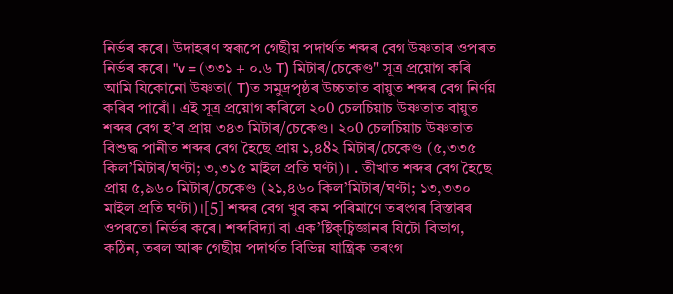নিৰ্ভৰ কৰে। উদাহৰণ স্বৰূপে গেছীয় পদাৰ্থত শব্দৰ বেগ উষ্ণতাৰ ওপৰত নিৰ্ভৰ কৰে। "v = (৩৩১ + ০.৬ T) মিটাৰ/চেকেণ্ড" সূত্ৰ প্ৰয়োগ কৰি আমি যিকোনো উষ্ণতা( T)ত সমুদ্ৰপৃষ্ঠৰ উচ্চতাত বায়ুত শব্দৰ বেগ নিৰ্ণয় কৰিব পাৰোঁ। এই সূত্ৰ প্ৰয়োগ কৰিলে ২০0 চেলচিয়াচ উষ্ণতাত বায়ুত শব্দৰ বেগ হ’ব প্ৰায় ৩৪৩ মিটাৰ/চেকেণ্ড। ২০0 চেলচিয়াচ উষ্ণতাত বিশুদ্ধ পানীত শব্দৰ বেগ হৈছে প্ৰায় ১,৪8২ মিটাৰ/চেকেণ্ড (৫,৩৩৫ কিল’মিটাৰ/ঘণ্টা; ৩,৩১৫ মাইল প্ৰতি ঘণ্টা)। . তীখাত শব্দৰ বেগ হৈছে প্ৰায় ৫,৯৬০ মিটাৰ/চেকেণ্ড (২১,৪৬০ কিল’মিটাৰ/ঘণ্টা; ১৩,৩৩০ মাইল প্ৰতি ঘণ্টা)।[5] শব্দৰ বেগ খুব কম পৰিমাণে তৰংগৰ বিস্তাৰৰ ওপৰতো নিৰ্ভৰ কৰে। শব্দবিদ্যা বা এক’ষ্টিক্চ্বিজ্ঞানৰ যিটো বিভাগ, কঠিন, তৰল আৰু গেছীয় পদাৰ্থত বিভিন্ন যান্ত্ৰিক তৰংগ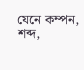যেনে কম্পন, শব্দ,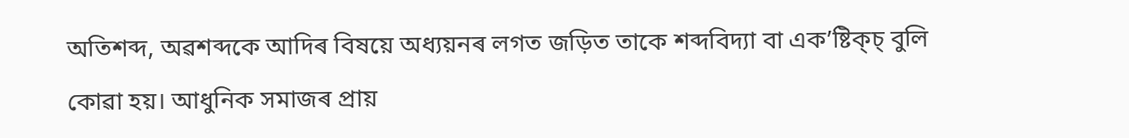অতিশব্দ, অৱশব্দকে আদিৰ বিষয়ে অধ্যয়নৰ লগত জড়িত তাকে শব্দবিদ্যা বা এক’ষ্টিক্চ্ বুলি কোৱা হয়। আধুনিক সমাজৰ প্ৰায়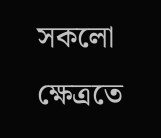সকলো ক্ষেত্ৰতে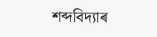শব্দবিদ্যাৰ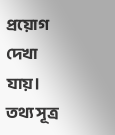প্ৰয়োগ দেখা যায়। তথ্য সূত্ৰ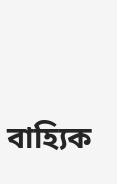বাহ্যিক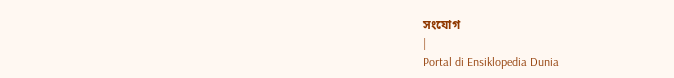সংযোগ
|
Portal di Ensiklopedia Dunia